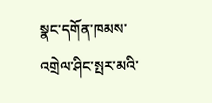སྣང་དགོན་ཁམས་འགྲེལ་ཤིང་སྤར་མའི་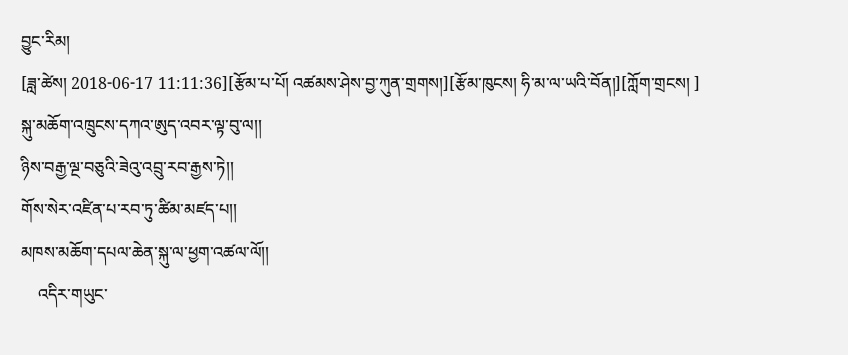བྱུང་རིམ།
[ཟླ་ཚེས། 2018-06-17 11:11:36][རྩོམ་པ་པོ། འཚམས་ཤེས་བྱ་ཀུན་གྲགས།][རྩོམ་ཁུངས། ཧི་མ་ལ་ཡའི་བོན།][ཀློག་གྲངས། ]
སྐུ་མཆོག་འཁྲུངས་དཀའ་ཨུད་འབར་ལྟ་བུ་ལ།།
ཉིས་བརྒྱ་ལྔ་བཅུའི་ཟེའུ་འབྲུ་རབ་རྒྱས་ཏེ།།
གོས་སེར་འཛིན་པ་རབ་ཏུ་ཚིམ་མཛད་པ།།
མཁས་མཆོག་དཔལ་ཆེན་སྐུ་ལ་ཕྱག་འཚལ་ལོ།།
    འདིར་གཡུང་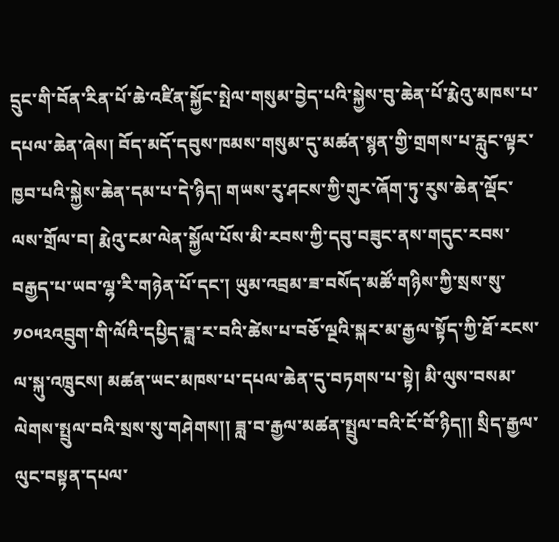དྲུང་གི་བོན་རིན་པོ་ཆེ་འཛིན་སྐྱོང་སྤེལ་གསུམ་བྱེད་པའི་སྐྱེས་བུ་ཆེན་པོ་རྨེའུ་མཁས་པ་དཔལ་ཆེན་ཞེས། བོད་མདོ་དབུས་ཁམས་གསུམ་དུ་མཚན་སྙན་གྱི་གྲགས་པ་རླུང་ལྟར་ཁྱབ་པའི་སྐྱེས་ཆེན་དམ་པ་དེ་ཉིད། གཡས་རུ་ཤངས་ཀྱི་གུར་ཞོག་ཏུ་རུས་ཆེན་ལྡོང་ལས་གྲོལ་བ། རྨེའུ་ངམ་ལེན་སྐྱོལ་པོས་མི་རབས་ཀྱི་དབུ་བཟུང་ནས་གདུང་རབས་བརྒྱད་པ་ཡབ་ལྷ་རི་གཉེན་པོ་དང་། ཡུམ་འབྲམ་ཟ་བསོད་མཚོ་གཉིས་ཀྱི་སྲས་སུ་༡༠༥༢འབྲུག་གི་ལོའི་དཔྱིད་ཟླ་ར་བའི་ཚེས་པ་བཅོ་ལྔའི་སྐར་མ་རྒྱལ་སྟོད་ཀྱི་ཐོ་རངས་ལ་སྐུ་འཁྲུངས། མཚན་ཡང་མཁས་པ་དཔལ་ཆེན་དུ་བཏགས་པ་སྟེ། མི་ལུས་བསམ་ལེགས་སྤྲུལ་བའི་སྲས་སུ་གཤེགས།། ཟླ་བ་རྒྱལ་མཚན་སྤྲུལ་བའི་ངོ་བོ་ཉིད།། སྲིད་རྒྱལ་ལུང་བསྟན་དཔལ་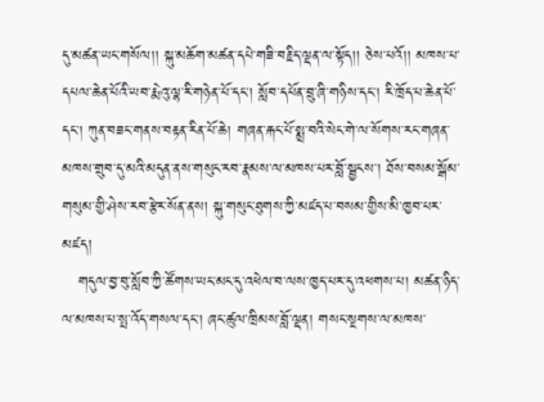དུ་མཚན་ཡང་གསོལ།། སྐུ་མཆོག་མཚན་དཔེ་གཟི་བརྗིད་ལྡན་ལ་སྟོད།། ཅེས་པའོ།། མཁས་པ་དཔལ་ཆེན་པོའི་ཡབ་རྨེའུ་ལྷ་རི་གཉེན་པོ་དང་། སློབ་དཔོན་བྲུ་ཞི་གཉིས་དང་། རི་ཁྲོད་པ་ཆེན་པོ་དང་། ཀུན་བཟང་གནས་བརྟན་རིན་པོ་ཆེ། གཞན་རྐང་པོ་སྨྲ་བའི་སེང་གེ་ལ་སོགས་རང་གཞན་མཁས་གྲུབ་དུ་མའི་མདུན་ནས་གསུང་རབ་རྣམས་ལ་མཁས་པར་བློ་སྦྱངས་། ཐོས་བསམ་སྒོམ་གསུམ་གྱི་ཤེས་རབ་རྩེར་སོན་ནས། སྐུ་གསུང་ཐུགས་ཀྱི་མཛད་པ་བསམ་གྱིས་མི་ཁྱབ་པར་མཛད།
   གདུལ་བྱ་བུ་སློབ་ཀྱི་ཚོགས་ཡང་མང་དུ་འཕེལ་བ་ལས་ཁྱད་པར་དུ་འཕགས་པ། མཚན་ཉིད་ལ་མཁས་པ་སྤ་འོད་གསལ་དང་། ཞང་ཚུལ་ཁྲིམས་བློ་ལྡན། གསང་སྔགས་ལ་མཁས་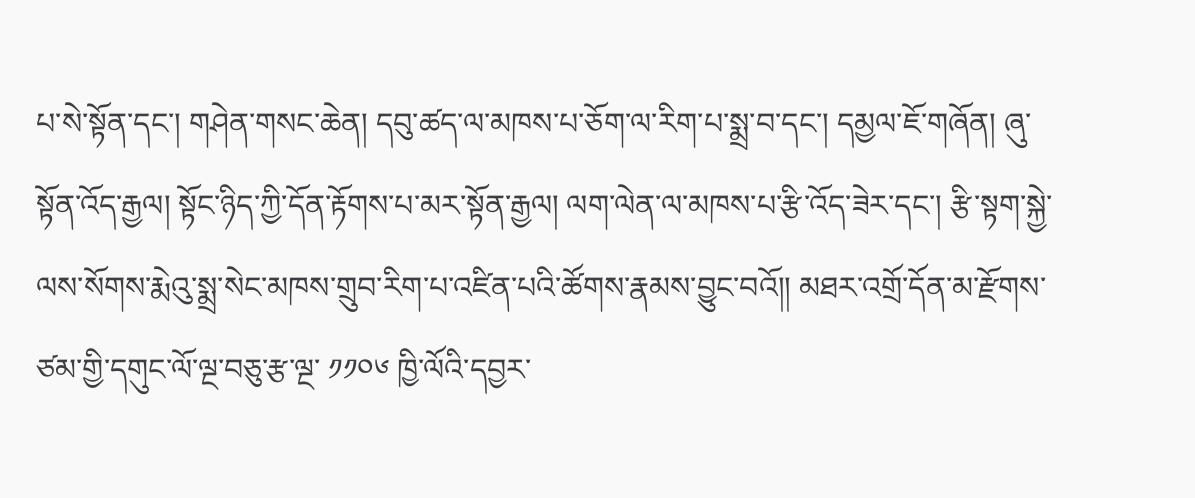པ་སེ་སྟོན་དང་། གཤེན་གསང་ཆེན། དབུ་ཚད་ལ་མཁས་པ་ཅོག་ལ་རིག་པ་སྨྲ་བ་དང་། དམྱལ་ཇོ་གཞོན། ཞུ་སྟོན་འོད་རྒྱལ། སྟོང་ཉིད་ཀྱི་དོན་རྟོགས་པ་མར་སྟོན་རྒྱལ། ལག་ལེན་ལ་མཁས་པ་རྩི་འོད་ཟེར་དང་། རྩི་སྟག་སྐྱེ་ལས་སོགས་རྨེའུ་སྨྲ་སེང་མཁས་གྲུབ་རིག་པ་འཛིན་པའི་ཚོགས་རྣམས་བྱུང་བའོ།། མཐར་འགྲོ་དོན་མ་རྫོགས་ཙམ་གྱི་དགུང་ལོ་ལྔ་བཅུ་རྩ་ལྔ་ ༡༡༠༦ ཁྱི་ལོའི་དབྱར་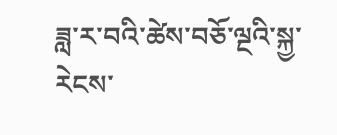ཟླ་ར་བའི་ཚེས་བཅོ་ལྔའི་སྐྱ་རེངས་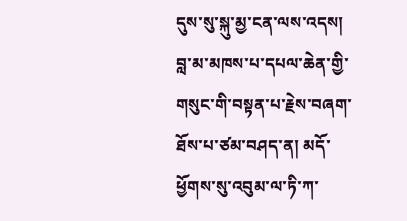དུས་སུ་སྐུ་མྱ་ངན་ལས་འདས། བླ་མ་མཁས་པ་དཔལ་ཆེན་གྱི་གསུང་གི་བསྟན་པ་རྗེས་བཞག་ཐོས་པ་ཙམ་བཤད་ན། མདོ་ཕྱོགས་སུ་འབུམ་ལ་ཏི་ཀ་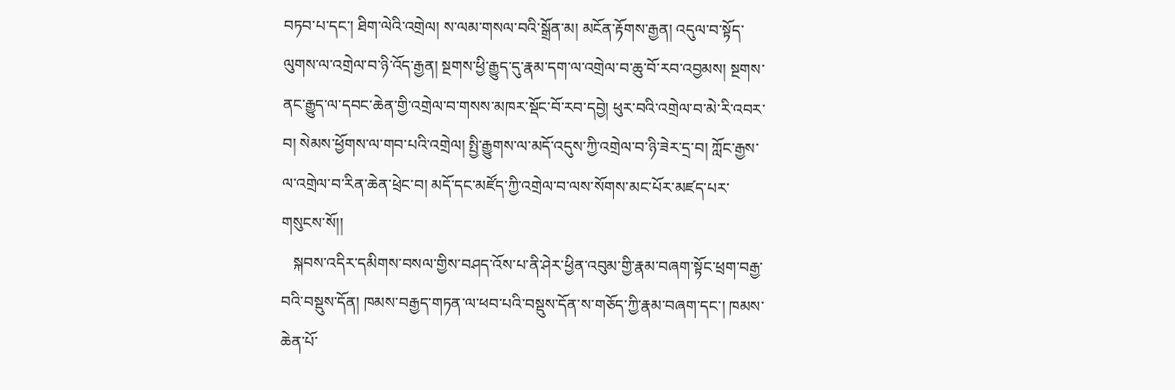བཏབ་པ་དང་། ཐིག་ལེའི་འགྲེལ། ས་ལམ་གསལ་བའི་སྒྲོན་མ། མངོན་རྟོགས་རྒྱན། འདུལ་བ་སྟོད་ལུགས་ལ་འགྲེལ་བ་ཉི་འོད་རྒྱན། སྔགས་ཕྱི་རྒྱུད་དུ་རྣམ་དག་ལ་འགྲེལ་བ་ཆུ་བོ་རབ་འབྱམས། སྔགས་ནང་རྒྱུད་ལ་དབང་ཆེན་གྱི་འགྲེལ་བ་གསས་མཁར་སྡོང་བོ་རབ་དབྱེ། ཕུར་བའི་འགྲེལ་བ་མེ་རི་འབར་བ། སེམས་ཕྱོགས་ལ་གབ་པའི་འགྲེལ། སྤྱི་རྒྱུགས་ལ་མདོ་འདུས་ཀྱི་འགྲེལ་བ་ཉི་ཟེར་དྲ་བ། ཀློང་རྒྱས་ལ་འགྲེལ་བ་རིན་ཆེན་ཕྲེང་བ། མདོ་དང་མཛོད་ཀྱི་འགྲེལ་བ་ལས་སོགས་མང་པོར་མཛད་པར་གསུངས་སོ།།
   སྐབས་འདིར་དམིགས་བསལ་གྱིས་བཤད་འོས་པ་ནི་ཤེར་ཕྱིན་འབུམ་གྱི་རྣམ་བཞག་སྟོང་ཕྲག་བརྒྱ་བའི་བསྡུས་དོན། ཁམས་བརྒྱད་གཏན་ལ་ཕབ་པའི་བསྡུས་དོན་ས་གཅོད་ཀྱི་རྣམ་བཞག་དང་། ཁམས་ཆེན་པོ་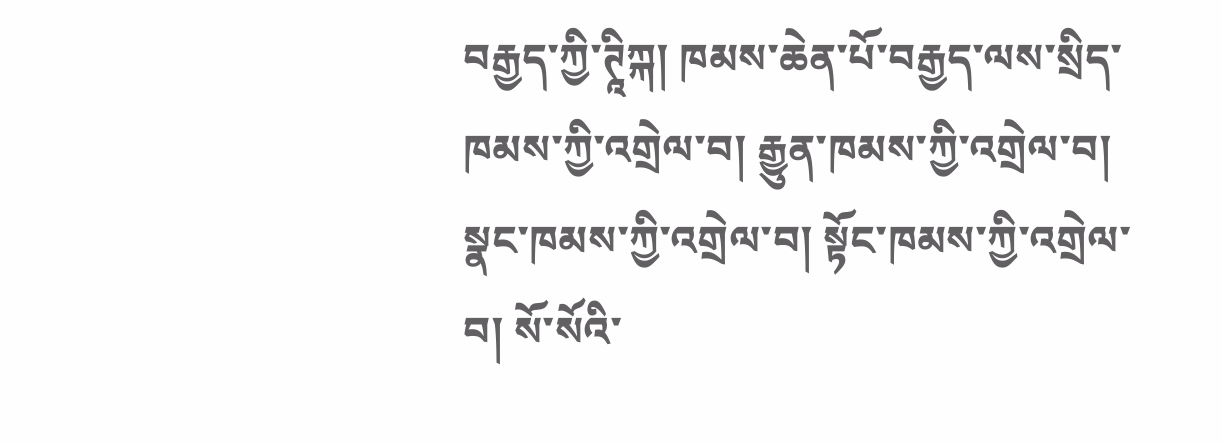བརྒྱད་ཀྱི་ཊཱིཀྐ། ཁམས་ཆེན་པོ་བརྒྱད་ལས་སྲིད་ཁམས་ཀྱི་འགྲེལ་བ། རྒྱུན་ཁམས་ཀྱི་འགྲེལ་བ། སྣང་ཁམས་ཀྱི་འགྲེལ་བ། སྟོང་ཁམས་ཀྱི་འགྲེལ་བ། སོ་སོའི་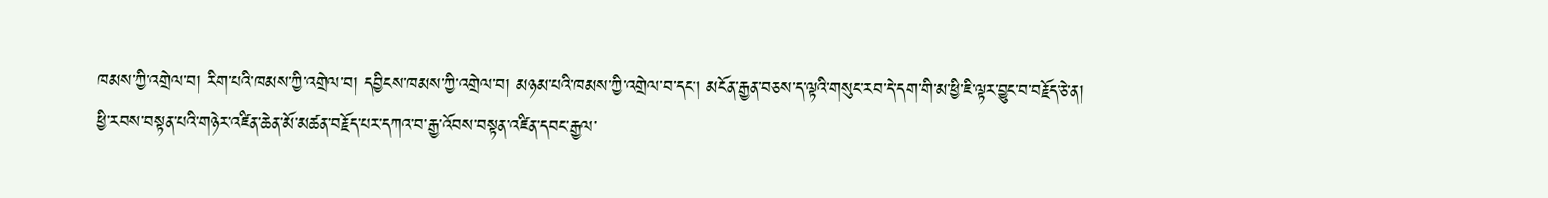ཁམས་ཀྱི་འགྲེལ་བ། རིག་པའི་ཁམས་ཀྱི་འགྲེལ་བ། དབྱིངས་ཁམས་ཀྱི་འགྲེལ་བ། མཉམ་པའི་ཁམས་ཀྱི་འགྲེལ་བ་དང། མངོན་རྒྱན་བཅས་ད་ལྟའི་གསུང་རབ་དེ་དག་གི་མ་ཕྱི་ཇི་ལྟར་བྱུང་བ་བརྗོད་ཅེ་ན། ཕྱི་རབས་བསྟན་པའི་གཉེར་འཛིན་ཆེན་མོ་མཚན་བརྗོད་པར་དཀའ་བ་རྒྱ་འོབས་བསྟན་འཛིན་དབང་རྒྱལ་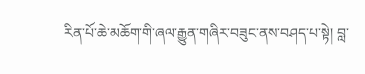རིན་པོ་ཆེ་མཆོག་གི་ཞལ་རྒྱུན་གཞིར་བཟུང་ནས་བཤད་པ་སྟེ། བླ་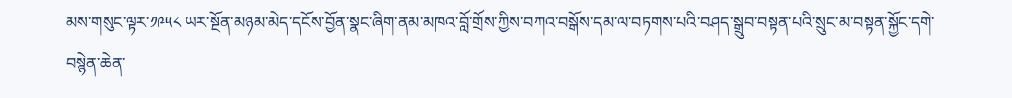མས་གསུང་ལྟར་༡༩༥༨ ཡར་སྔོན་མཉམ་མེད་དངོས་བྱོན་སྣང་ཞིག་ནམ་མཁའ་བློ་གྲོས་ཀྱིས་བཀའ་བསྒོས་དམ་ལ་བཏགས་པའི་བཤད་སྒྲུབ་བསྟན་པའི་སྲུང་མ་བསྟན་སྐྱོང་དགེ་བསྙེན་ཆེན་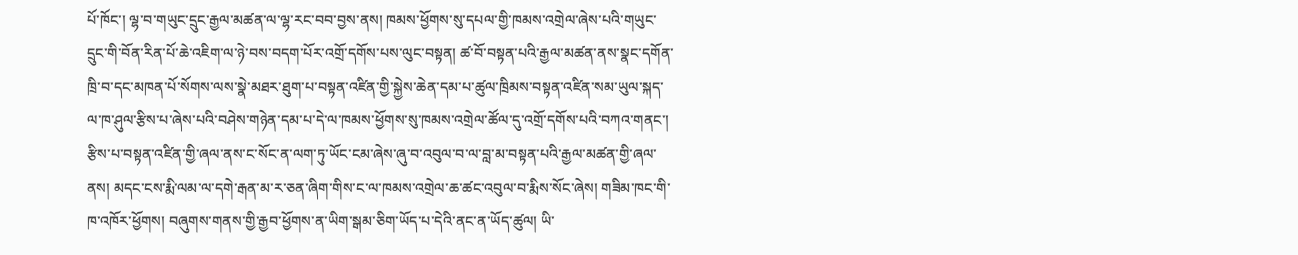པོ་ཁོང་། ལྷ་བ་གཡུང་དྲུང་རྒྱལ་མཚན་ལ་ལྷ་རང་བབ་བྱས་ནས། ཁམས་ཕྱོགས་སུ་དཔལ་གྱི་ཁམས་འགྲེལ་ཞེས་པའི་གཡུང་དྲུང་གི་བོན་རིན་པོ་ཆེ་འཇིག་ལ་ཉེ་བས་བདག་པོར་འགྲོ་དགོས་པས་ལུང་བསྟན། ཚ་བོ་བསྟན་པའི་རྒྱལ་མཚན་ནས་སྣང་དགོན་ཁྲི་བ་དང་མཁན་པོ་སོགས་ལས་སྣེ་མཐར་ཐུག་པ་བསྟན་འཛིན་གྱི་སྐྱེས་ཆེན་དམ་པ་ཚུལ་ཁྲིམས་བསྟན་འཛིན་སམ་ཡུལ་སྐད་ལ་ཁ་ཤུལ་རྩིས་པ་ཞེས་པའི་བཤེས་གཉེན་དམ་པ་དེ་ལ་ཁམས་ཕྱོགས་སུ་ཁམས་འགྲེལ་ཚོལ་དུ་འགྲོ་དགོས་པའི་བཀའ་གནང་། རྩིས་པ་བསྟན་འཛིན་གྱི་ཞལ་ནས་ང་སོང་ན་ལག་ཏུ་ཡོང་ངམ་ཞེས་ཞུ་བ་འབུལ་བ་ལ་བླ་མ་བསྟན་པའི་རྒྱལ་མཚན་གྱི་ཞལ་ནས། མདང་ངས་རྨི་ལམ་ལ་དགེ་རྒན་མ་ར་ཅན་ཞིག་གིས་ང་ལ་ཁམས་འགྲེལ་ཆ་ཚང་འབུལ་བ་རྨིས་སོང་ཞེས། གཟིམ་ཁང་གི་ཁ་འཁོར་ཕྱོགས། བཞུགས་གནས་གྱི་རྒྱབ་ཕྱོགས་ན་ཡིག་སྒམ་ཅིག་ཡོད་པ་དེའི་ནང་ན་ཡོད་ཚུལ། ཡི་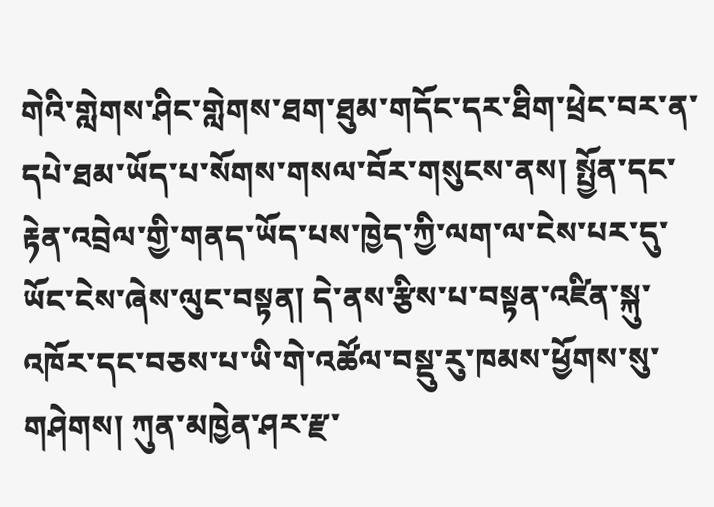གེའི་གླེགས་ཤིང་གླེགས་ཐག་ཐུམ་གདོང་དར་ཐིག་ཕྲེང་བར་ན་དཔེ་ཐམ་ཡོད་པ་སོགས་གསལ་བོར་གསུངས་ནས། སྤྱོན་དང་རྟེན་འབྲེལ་གྱི་གནད་ཡོད་པས་ཁྱེད་ཀྱི་ལག་ལ་ངེས་པར་དུ་ཡོང་ངེས་ཞེས་ལུང་བསྟན། དེ་ནས་རྩིས་པ་བསྟན་འཛིན་སྐུ་འཁོར་དང་བཅས་པ་ཡི་གེ་འཚོལ་བསྡུ་རུ་ཁམས་ཕྱོགས་སུ་གཤེགས། ཀུན་མཁྱེན་ཤར་རྫ་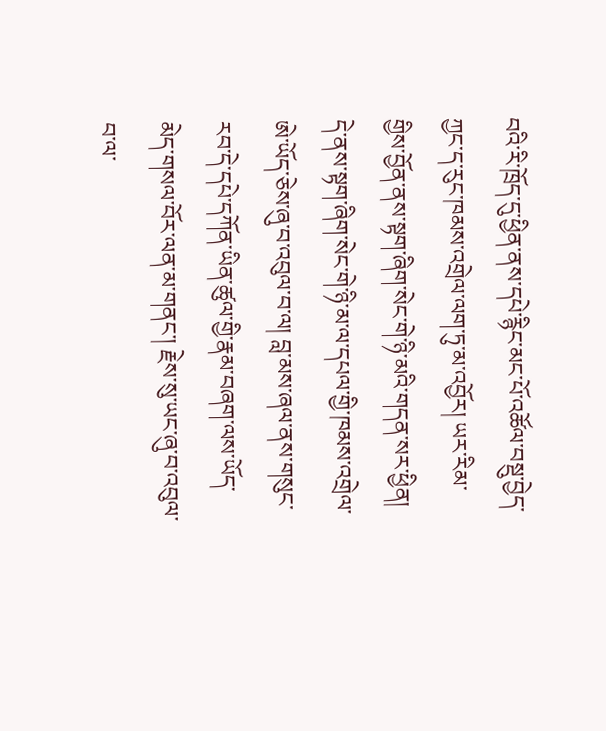བའི་རི་ཁྲོད་དུ་ཕྱིན་ནས་དཔེ་རྙིང་མང་པོ་འཚོལ་བསྡུ་བྱེད་ཀྱང་ད་རུང་ཁམས་འགྲེལ་ལག་ཏུ་མ་འབྱོར། ཡར་རིམ་གྱིས་བྱོན་ནས་སྟག་ཞིག་སེང་གེ་ཉི་མའི་གདན་སར་ཕྱིན། དེ་ནས་སྟག་ཞིག་སེང་གེ་ཉི་མ་ལ་དཔལ་གྱི་ཁམས་འགྲེལ་ཨེ་ཡོད་ཅེས་ཞུ་བ་འབུལ་བ་ལ། བླ་མས་ཞལ་ནས་གསུང་རབ་དེ་དཔེ་དཀོན་ཡིན་ཚུལ་གྱི་རྣམ་བཞག་ལས་ཡོད་མེད་གསལ་བོར་ལན་མ་གནང་། རྗེས་སུ་ཡང་ཞུ་བ་འབུལ་བ་ལ་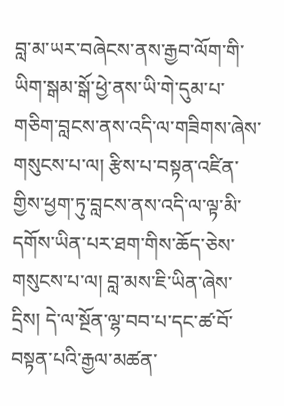བླ་མ་ཡར་བཞེངས་ནས་རྒྱབ་ལོག་གི་ཡིག་སྒམ་སྒོ་ཕྱེ་ནས་ཡི་གེ་དུམ་པ་གཅིག་བླངས་ནས་འདི་ལ་གཟིགས་ཞེས་གསུངས་པ་ལ། རྩིས་པ་བསྟན་འཛིན་གྱིས་ཕྱག་ཏུ་བླངས་ནས་འདི་ལ་ལྟ་མི་དགོས་ཡིན་པར་ཐག་གིས་ཆོད་ཅེས་གསུངས་པ་ལ། བླ་མས་ཇི་ཡིན་ཞེས་དྲིས། དེ་ལ་སྔོན་ལྷ་བབ་པ་དང་ཚ་བོ་བསྟན་པའི་རྒྱལ་མཚན་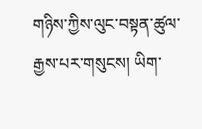གཉིས་ཀྱིས་ལུང་བསྟན་ཚུལ་རྒྱས་པར་གསུངས། ཡིག་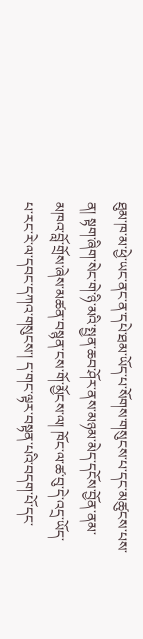ཐུམ་ཁ་མ་ཕྱེ་ཡང་ནང་ན་དཔེ་ཐམ་ཡོད་པ་སོགས་གསུངས་པ་དང་མཚུངས་པས་ན། སྟག་ཞིག་སེང་གེ་ཉི་མའི་སྤྱན་ཆབ་ཤོར་ནས་མཉམ་མེད་དངོས་བྱོན་ནམ་མཁའ་བློ་གྲོས་ཞེས་མཚན་བསྙན་ངས་གོ་མྱོངས་ལ། ཁོང་ལ་ཚ་བུ་དེ་འདྲ་ཡོད་པ་རང་རེ་ལ་དབང་དཀའ་གསུངས་། ད་གང་ལྟར་བསྟན་པའི་བདག་པོ་དང་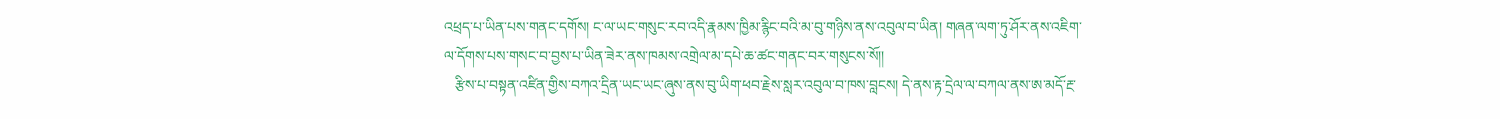འཕྲད་པ་ཡིན་པས་གནང་དགོས། ང་ལ་ཡང་གསུང་རབ་འདི་རྣམས་ཁྱིམ་རྙིང་བའི་མ་བུ་གཉིས་ནས་འབུལ་བ་ཡིན། གཞན་ལག་ཏུ་ཤོར་ནས་འཇིག་ལ་དོགས་པས་གསང་བ་བྱས་པ་ཡིན་ཟེར་ནས་ཁམས་འགྲེལ་མ་དཔེ་ཆ་ཚང་གནང་བར་གསུངས་སོ།།
   རྩིས་པ་བསྟན་འཛིན་གྱིས་བཀའ་དྲིན་ཡང་ཡང་ཞུས་ནས་བུ་ཡིག་ཕབ་རྗེས་སླར་འབུལ་བ་ཁས་བླངས། དེ་ནས་རྟ་དྲེལ་ལ་བཀལ་ནས་ཨ་མདོ་རྔ་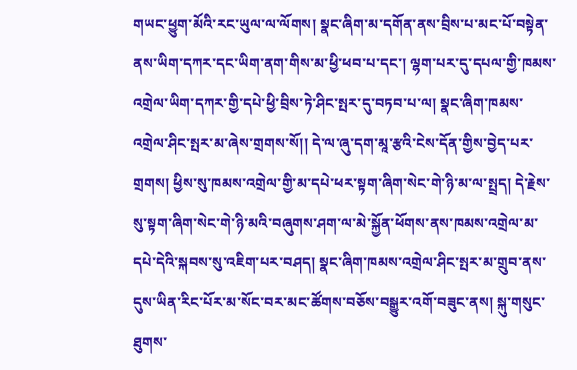གཡང་ཕྱུག་མོའི་རང་ཡུལ་ལ་ལོགས། སྣང་ཞིག་མ་དགོན་ནས་བྲིས་པ་མང་པོ་བསྟེན་ནས་ཡིག་དཀར་དང་ཡིག་ནག་གིས་མ་ཕྱི་ཕབ་པ་དང་། ལྷག་པར་དུ་དཔལ་གྱི་ཁམས་འགྲེལ་ཡིག་དཀར་གྱི་དཔེ་ཕྱི་བྲིས་ཏེ་ཤིང་སྤར་དུ་བཏབ་པ་ལ། སྣང་ཞིག་ཁམས་འགྲེལ་ཤིང་སྤར་མ་ཞེས་གྲགས་སོ།། དེ་ལ་ཞུ་དག་མཱ་རྩའི་ངེས་དོན་གྱིས་བྱེད་པར་གྲགས། ཕྱིས་སུ་ཁམས་འགྲེལ་གྱི་མ་དཔེ་ཕར་སྟག་ཞིག་སེང་གེ་ཉི་མ་ལ་སྤྲད། དེ་རྗེས་སུ་སྟག་ཞིག་སེང་གེ་ཉི་མའི་བཞུགས་ཤག་ལ་མེ་སྐྱོན་ཕོགས་ནས་ཁམས་འགྲེལ་མ་དཔེ་དེའི་སྐབས་སུ་འཇིག་པར་བཤད། སྣང་ཞིག་ཁམས་འགྲེལ་ཤིང་སྤར་མ་གྲུབ་ནས་དུས་ཡིན་རིང་པོར་མ་སོང་བར་མང་ཚོགས་བཅོས་བསྒྱུར་འགོ་བཟུང་ནས། སྐུ་གསུང་ཐུགས་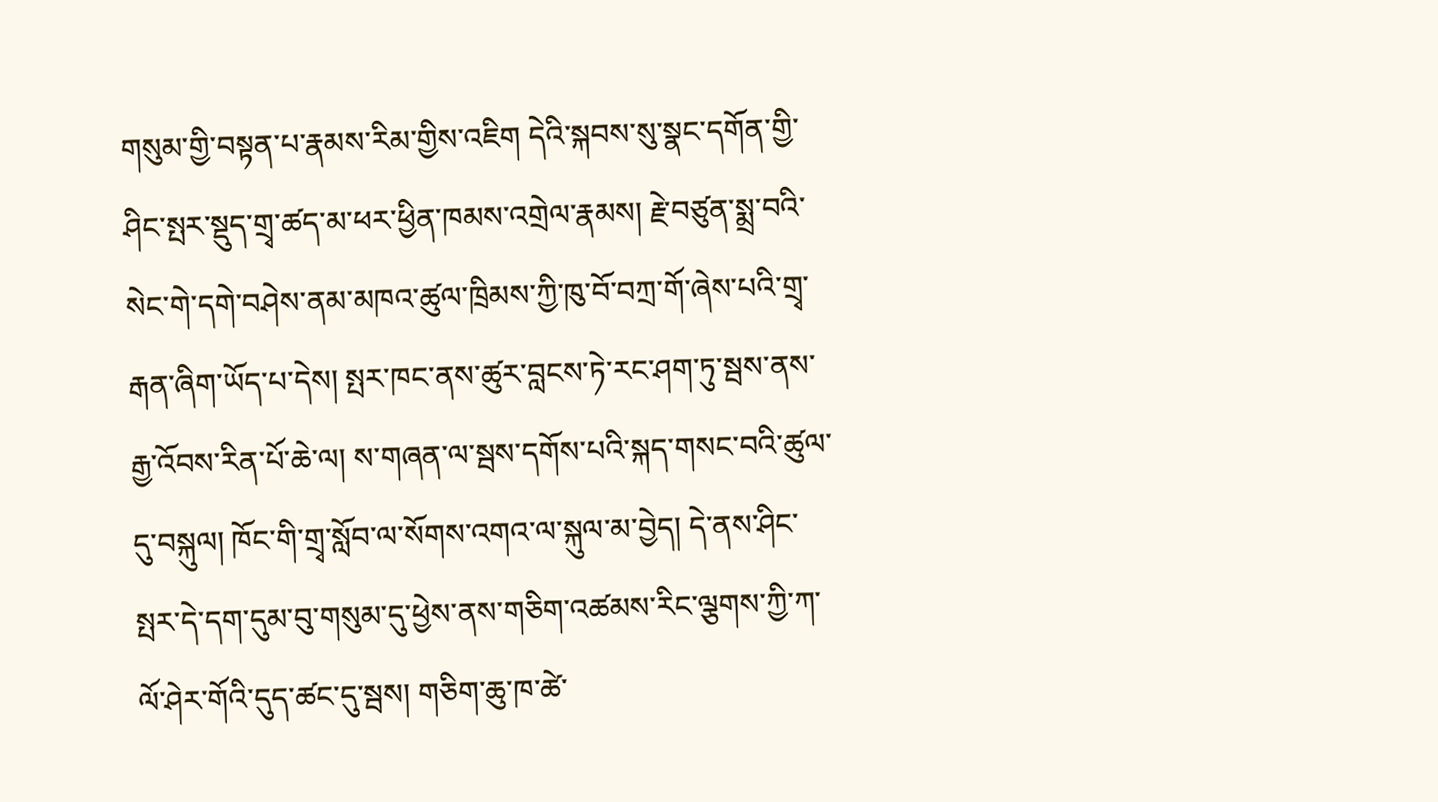གསུམ་གྱི་བསྟན་པ་རྣམས་རིམ་གྱིས་འཇིག དེའི་སྐབས་སུ་སྣང་དགོན་གྱི་ཤིང་སྤར་སྡུད་གྲྭ་ཚད་མ་ཕར་ཕྱིན་ཁམས་འགྲེལ་རྣམས། རྗེ་བཙུན་སྨྲ་བའི་སེང་གེ་དགེ་བཤེས་ནམ་མཁའ་ཚུལ་ཁྲིམས་ཀྱི་ཁུ་བོ་བཀྲ་གོ་ཞེས་པའི་གྲྭ་རྒན་ཞིག་ཡོད་པ་དེས། སྤར་ཁང་ནས་ཚུར་བླངས་ཏེ་རང་ཤག་ཏུ་སྦས་ནས་རྒྱ་འོབས་རིན་པོ་ཆེ་ལ། ས་གཞན་ལ་སྦས་དགོས་པའི་སྐད་གསང་བའི་ཚུལ་དུ་བསྐུལ། ཁོང་གི་གྲྭ་སློབ་ལ་སོགས་འགའ་ལ་སྐུལ་མ་བྱེད། དེ་ནས་ཤིང་སྤར་དེ་དག་དུམ་བུ་གསུམ་དུ་ཕྱེས་ནས་གཅིག་འཚམས་རིང་ལྕགས་ཀྱི་ཀ་ལོ་ཤེར་གོའི་དུད་ཚང་དུ་སྦས། གཅིག་ཆུ་ཁ་ཚེ་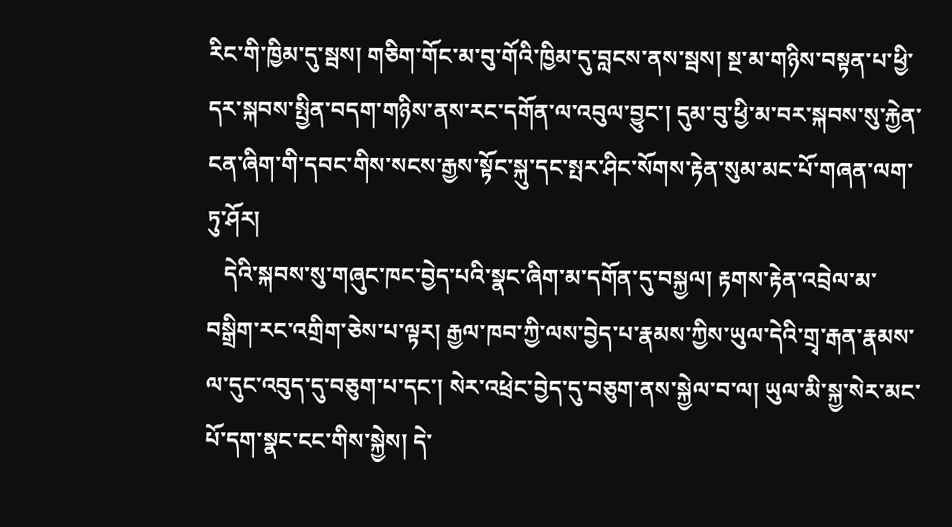རིང་གི་ཁྱིམ་དུ་སྦས། གཅིག་གོང་མ་བུ་གོའི་ཁྱིམ་དུ་བླངས་ནས་སྦས། སྔ་མ་གཉིས་བསྟན་པ་ཕྱི་དར་སྐབས་སྤྱིན་བདག་གཉིས་ནས་རང་དགོན་ལ་འབུལ་བྱུང་། དུམ་བུ་ཕྱི་མ་བར་སྐབས་སུ་རྐྱེན་ངན་ཞིག་གི་དབང་གིས་སངས་རྒྱས་སྟོང་སྐུ་དང་སྤར་ཤིང་སོགས་རྟེན་སུམ་མང་པོ་གཞན་ལག་ཏུ་ཤོར།
   དེའི་སྐབས་སུ་གཞུང་ཁང་བྱེད་པའི་སྣང་ཞིག་མ་དགོན་དུ་བསྐྱལ། རྟགས་རྟེན་འབྲེལ་མ་བསྒྲིག་རང་འགྲིག་ཅེས་པ་ལྟར། རྒྱལ་ཁབ་ཀྱི་ལས་བྱེད་པ་རྣམས་ཀྱིས་ཡུལ་དེའི་གྲྭ་རྒན་རྣམས་ལ་དུང་འབུད་དུ་བཅུག་པ་དང་། སེར་འཕྲེང་བྱེད་དུ་བཅུག་ནས་སྐྱེལ་བ་ལ། ཡུལ་མི་སྐྱ་སེར་མང་པོ་དག་སྣང་ངང་གིས་སྐྱེས། དེ་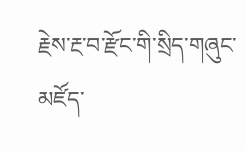རྗེས་རྔ་བ་རྫོང་གི་སྲིད་གཞུང་མཛོད་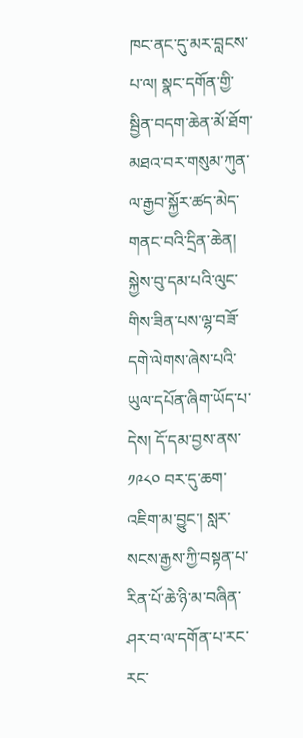ཁང་ནང་དུ་མར་བླངས་པ་ལ། སྣང་དགོན་གྱི་སྦྱིན་བདག་ཆེན་མོ་ཐོག་མཐའ་བར་གསུམ་ཀུན་ལ་རྒྱབ་སྐྱོར་ཚད་མེད་གནང་བའི་དྲིན་ཆེན། སྐྱེས་བུ་དམ་པའི་ལུང་གིས་ཟིན་པས་ལྷ་བཟོ་དགེ་ལེགས་ཞེས་པའི་ཡུལ་དཔོན་ཞིག་ཡོད་པ་དེས། དོ་དམ་བྱས་ནས་༡༩༨༠ བར་དུ་ཆག་འཇིག་མ་བྱུང་། སླར་སངས་རྒྱས་ཀྱི་བསྟན་པ་རིན་པོ་ཆེ་ཉི་མ་བཞིན་ཤར་བ་ལ་དགོན་པ་རང་རང་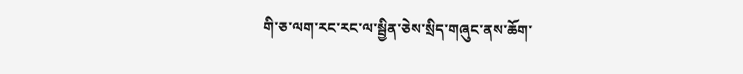གི་ཅ་ལག་རང་རང་ལ་སྦྱིན་ཅེས་སྲིད་གཞུང་ནས་ཆོག་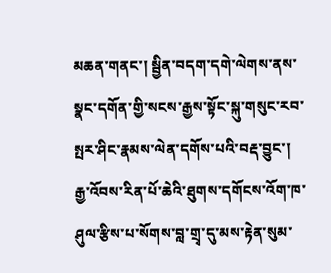མཆན་གནང་། སྦྱིན་བདག་དགེ་ལེགས་ནས་སྣང་དགོན་གྱི་སངས་རྒྱས་སྟོང་སྐུ་གསུང་རབ་སྤར་ཤིང་རྣམས་ལེན་དགོས་པའི་བརྡ་བྱུང་། རྒྱ་འོབས་རིན་པོ་ཆེའི་ཐུགས་དགོངས་འོག་ཁ་ཤུལ་རྩིས་པ་སོགས་བླ་གྲྭ་དུ་མས་རྟེན་སུམ་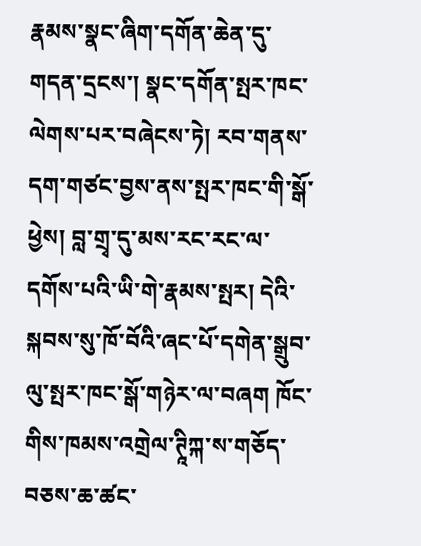རྣམས་སྣང་ཞིག་དགོན་ཆེན་དུ་གདན་དྲངས་། སྣང་དགོན་སྤར་ཁང་ལེགས་པར་བཞེངས་ཏེ། རབ་གནས་དག་གཙང་བྱས་ནས་སྤར་ཁང་གི་སྒོ་ཕྱེས། བླ་གྲྭ་དུ་མས་རང་རང་ལ་དགོས་པའི་ཡི་གེ་རྣམས་སྤར། དེའི་སྐབས་སུ་ཁོ་བོའི་ཞང་པོ་དགེན་སྒྲུབ་ལུ་སྤར་ཁང་སྒོ་གཉེར་ལ་བཞག ཁོང་གིས་ཁམས་འགྲེལ་ཊཱིཀྐ་ས་གཅོད་བཅས་ཆ་ཚང་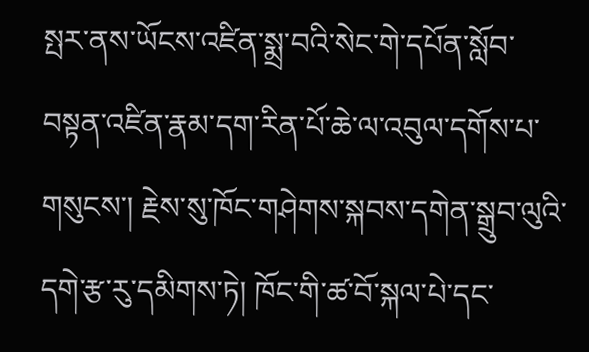སྤར་ནས་ཡོངས་འཛིན་སྨྲ་བའི་སེང་གེ་དཔོན་སློབ་བསྟན་འཛིན་རྣམ་དག་རིན་པོ་ཆེ་ལ་འབུལ་དགོས་པ་གསུངས་། རྗེས་སུ་ཁོང་གཤེགས་སྐབས་དགེན་སྒྲུབ་ལུའི་དགེ་རྩ་རུ་དམིགས་ཏེ། ཁོང་གི་ཚ་བོ་སྐལ་པེ་དང་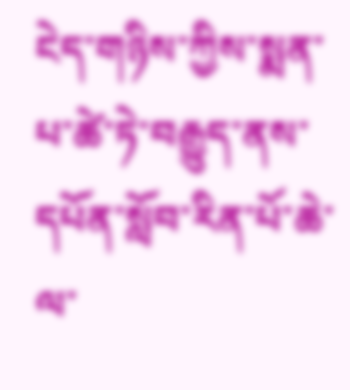ངེད་གཉིས་ཀྱིས་སྨན་པ་ཚེ་ཏེ་བརྒྱུད་ནས་དཔོན་སློབ་རིན་པོ་ཆེ་ལ་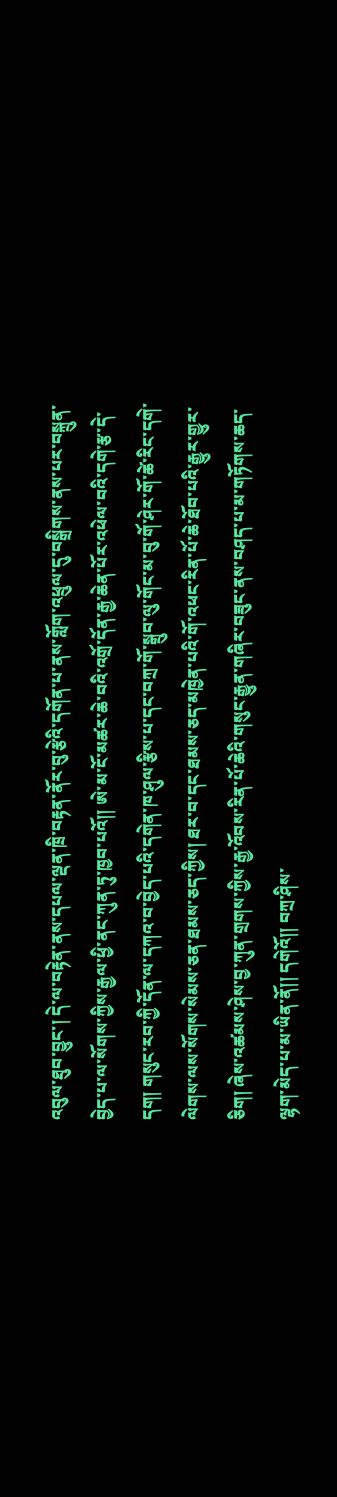འབུལ་ཐུབ་བྱུང་། དེ་ལ་བརྟེན་ནས་དཔལ་ལྡན་ཁྲི་བརྟན་ནོར་བུ་རྩེའི་དགོན་པ་ནས་གློག་འཕྲུལ་དུ་བསྒྲིགས་ནས་པར་བསྐྲུན་བྱེད་པ་ལ་སོགས་ཀྱིས་རྒྱལ་ཕྱི་ནང་ཀུན་ཏུ་ཁྱབ་པའོ།། ཨེ་མ་ངོ་མཚར་ཆེ་བའི་འགྲོ་དོན་རྒྱ་ཆེན་པོར་འཕེལ་བའི་དགེ་རྩ་དེ་དག། གསུང་རབ་ཀྱི་དོན་ལ་དཀའ་བ་བྱེད་པའི་དགེན་ཁ་ཤུལ་རྩིས་པ་དང་བཀྲ་གོ་སྒྲུབ་ལུ་གོང་མ་བུ་གོ་ཤེར་གོ་ཚེ་རིང་དགེ་ལེགས་ལས་སོགས་སེམས་ཅན་ཐམས་ཅད་ཀྱིས། ཐར་བ་དང་ཐམས་ཅད་མཁྱེན་པའི་གོ་འཕང་རིན་པོ་ཆེ་ཐོབ་པའི་རྒྱུར་གྱུར་ཅིག། ཞེས་འཚམས་ཤེས་བྱ་ཀུན་གྲགས་ཀྱིས་རྒྱ་འོབས་རིན་པོ་ཆེའི་གསུང་རྒྱུན་གཞིར་བཟུང་ནས་བཤད་པ་མ་གཏོགས་ཆད་ལྷག་མེད་པ་མ་ཡིན་ནོ།། དགེའོ།། བཀྲ་ཤིས་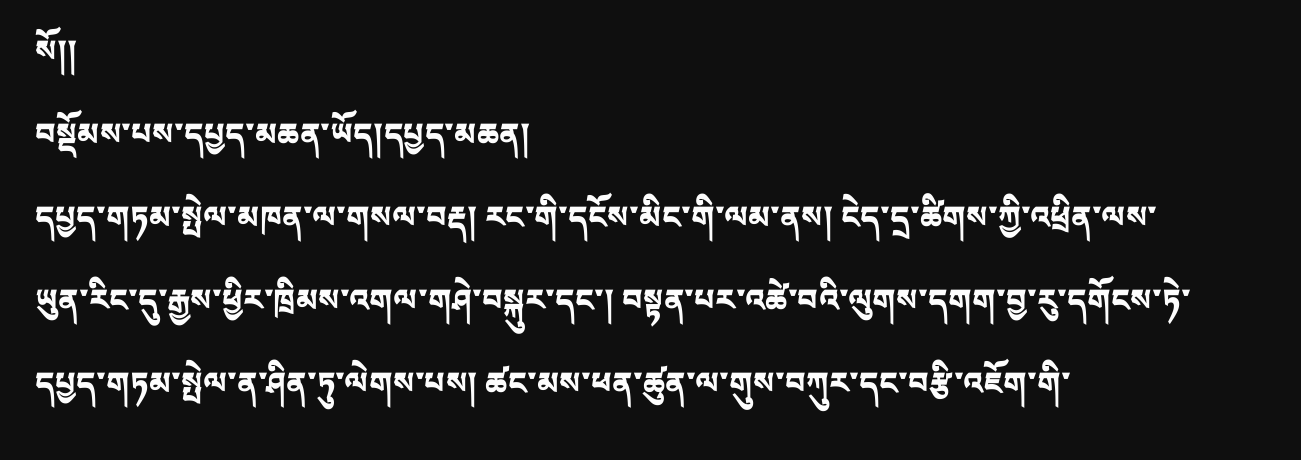སོ།།
བསྡོམས་པས་དཔྱད་མཆན་ཡོད།དཔྱད་མཆན།
དཔྱད་གཏམ་སྤེལ་མཁན་ལ་གསལ་བརྡ། རང་གི་དངོས་མིང་གི་ལམ་ནས། ངེད་དྲ་ཚིགས་ཀྱི་འཕྲིན་ལས་ཡུན་རིང་དུ་རྒྱས་ཕྱིར་ཁྲིམས་འགལ་གཤེ་བསྐུར་དང་། བསྟན་པར་འཚེ་བའི་ལུགས་དགག་བྱ་རུ་དགོངས་ཏེ་དཔྱད་གཏམ་སྤེལ་ན་ཤིན་ཏུ་ལེགས་པས། ཚང་མས་ཕན་ཚུན་ལ་གུས་བཀུར་དང་བརྩི་འཇོག་གི་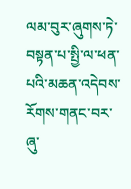ལམ་བུར་ཞུགས་ཏེ་བསྟན་པ་སྤྱི་ལ་ཕན་པའི་མཆན་འདེབས་རོགས་གནང་བར་ཞུ་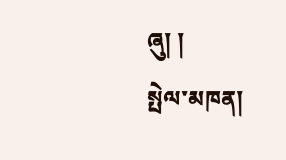ཞུ། །
སྤེལ་མཁན།